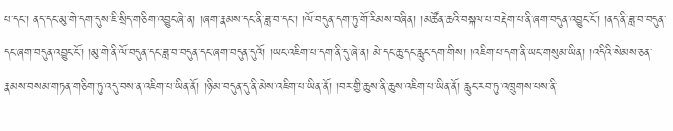པ་དང་། ནད་དང་མུ་གེ་དག་དུས་ཇི་སྲིད་གཅིག་འབྱུང་ཞེ་ན། །ཞག་རྣམས་དང་ནི་ཟླ་བ་དང་། །ལོ་བདུན་དག་ཏུ་གོ་རིམས་བཞིན། །མཚོན་ཆའི་བསྐལ་པ་བརྡེག་པ་ནི་ཞག་བདུན་འབྱུང་ངོ་། །ནད་ནི་ཟླ་བ་བདུན་དང་ཞག་བདུན་འབྱུང་ངོ་། །མུ་གེ་ནི་ལོ་བདུན་དང་ཟླ་བ་བདུན་དང་ཞག་བདུན་དུའོ། །ཡང་འཇིག་པ་དག་ནི་དུ་ཞེ་ན། མེ་དང་ཆུ་དང་རླུང་དག་གིས། །འཇིག་པ་དག་ནི་ཡང་གསུམ་ཡིན། །འདིའི་སེམས་ཅན་རྣམས་བསམ་གཏན་གཅིག་ཏུ་འདུ་བས་ན་འཇིག་པ་ཡིན་ནོ། །ཉི་མ་བདུན་དུ་ནི་མེས་འཇིག་པ་ཡིན་ནོ། །བར་གྱི་ཆུས་ནི་ཆུས་འཇིག་པ་ཡིན་ནོ། རླུང་རབ་ཏུ་འཁྲུགས་པས་ནི་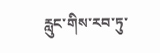རླུང་གིས་རབ་ཏུ་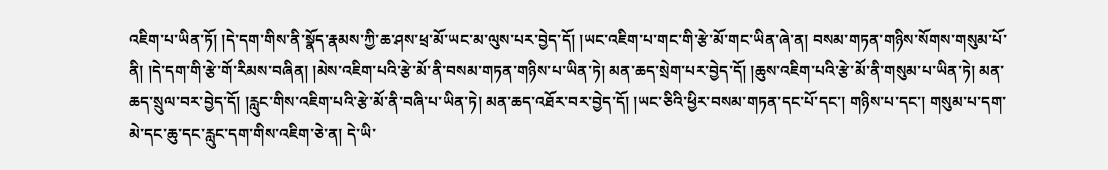འཇིག་པ་ཡིན་ཏོ། །དེ་དག་གིས་ནི་སྣོད་རྣམས་ཀྱི་ཆ་ཤས་ཕྲ་མོ་ཡང་མ་ལུས་པར་བྱེད་དོ། །ཡང་འཇིག་པ་གང་གི་རྩེ་མོ་གང་ཡིན་ཞེ་ན། བསམ་གཏན་གཉིས་སོགས་གསུམ་པོ་ནི། །དེ་དག་གི་རྩེ་གོ་རིམས་བཞིན། །མེས་འཇིག་པའི་རྩེ་མོ་ནི་བསམ་གཏན་གཉིས་པ་ཡིན་ཏེ། མན་ཆད་སྲེག་པར་བྱེད་དོ། །ཆུས་འཇིག་པའི་རྩེ་མོ་ནི་གསུམ་པ་ཡིན་ཏེ། མན་ཆད་སྲུལ་བར་བྱེད་དོ། །རླུང་གིས་འཇིག་པའི་རྩེ་མོ་ནི་བཞི་པ་ཡིན་ཏེ། མན་ཆད་འཐོར་བར་བྱེད་དོ། །ཡང་ཅིའི་ཕྱིར་བསམ་གཏན་དང་པོ་དང་། གཉིས་པ་དང་། གསུམ་པ་དག་མེ་དང་ཆུ་དང་རླུང་དག་གིས་འཇིག་ཅེ་ན། དེ་ཡི་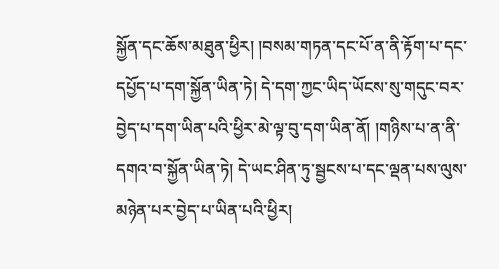སྐྱོན་དང་ཆོས་མཐུན་ཕྱིར། །བསམ་གཏན་དང་པོ་ན་ནི་རྟོག་པ་དང་དཔྱོད་པ་དག་སྐྱོན་ཡིན་ཏེ། དེ་དག་ཀྱང་ཡིད་ཡོངས་སུ་གདུང་བར་བྱེད་པ་དག་ཡིན་པའི་ཕྱིར་མེ་ལྟ་བུ་དག་ཡིན་ནོ། །གཉིས་པ་ན་ནི་དགའ་བ་སྐྱོན་ཡིན་ཏེ། དེ་ཡང་ཤིན་ཏུ་སྦྱངས་པ་དང་ལྡན་པས་ལུས་མཉེན་པར་བྱེད་པ་ཡིན་པའི་ཕྱིར།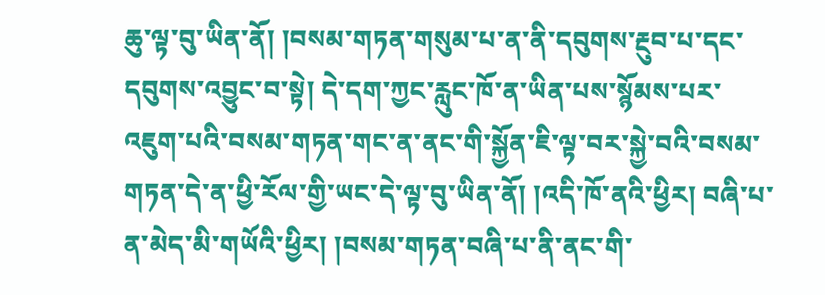ཆུ་ལྟ་བུ་ཡིན་ནོ། །བསམ་གཏན་གསུམ་པ་ན་ནི་དབུགས་རྔུབ་པ་དང་དབུགས་འབྱུང་བ་སྟེ། དེ་དག་ཀྱང་རླུང་ཁོ་ན་ཡིན་པས་སྙོམས་པར་འཇུག་པའི་བསམ་གཏན་གང་ན་ནང་གི་སྐྱོན་ཇི་ལྟ་བར་སྐྱེ་བའི་བསམ་གཏན་དེ་ན་ཕྱི་རོལ་གྱི་ཡང་དེ་ལྟ་བུ་ཡིན་ནོ། །འདི་ཁོ་ནའི་ཕྱིར། བཞི་པ་ན་མེད་མི་གཡོའི་ཕྱིར། །བསམ་གཏན་བཞི་པ་ནི་ནང་གི་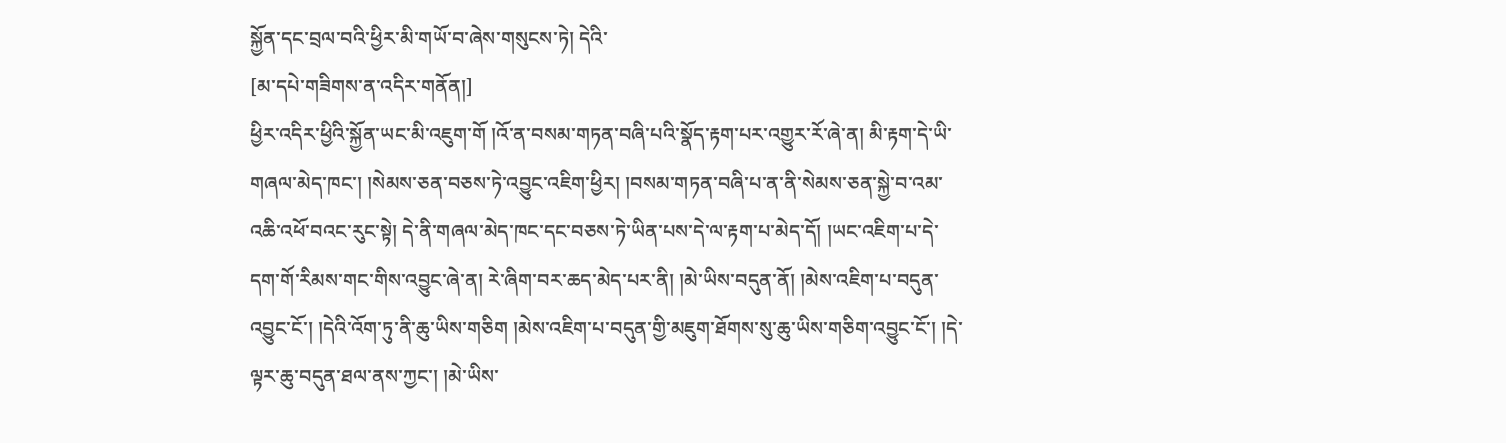སྐྱོན་དང་བྲལ་བའི་ཕྱིར་མི་གཡོ་བ་ཞེས་གསུངས་ཏེ། དེའི་
[མ་དཔེ་གཟིགས་ན་འདིར་གནོན།]
ཕྱིར་འདིར་ཕྱིའི་སྐྱོན་ཡང་མི་འཇུག་གོ །འོ་ན་བསམ་གཏན་བཞི་པའི་སྣོད་རྟག་པར་འགྱུར་རོ་ཞེ་ན། མི་རྟག་དེ་ཡི་གཞལ་མེད་ཁང་། །སེམས་ཅན་བཅས་ཏེ་འབྱུང་འཇིག་ཕྱིར། །བསམ་གཏན་བཞི་པ་ན་ནི་སེམས་ཅན་སྐྱེ་བ་འམ་འཆི་འཕོ་བའང་རུང་སྟེ། དེ་ནི་གཞལ་མེད་ཁང་དང་བཅས་ཏེ་ཡིན་པས་དེ་ལ་རྟག་པ་མེད་དོ། །ཡང་འཇིག་པ་དེ་དག་གོ་རིམས་གང་གིས་འབྱུང་ཞེ་ན། རེ་ཞིག་བར་ཆད་མེད་པར་ནི། །མེ་ཡིས་བདུན་ནོ། །མེས་འཇིག་པ་བདུན་འབྱུང་ངོ་། །དེའི་འོག་ཏུ་ནི་ཆུ་ཡིས་གཅིག །མེས་འཇིག་པ་བདུན་གྱི་མཇུག་ཐོགས་སུ་ཆུ་ཡིས་གཅིག་འབྱུང་ངོ་། །དེ་ལྟར་ཆུ་བདུན་ཐལ་ནས་ཀྱང་། །མེ་ཡིས་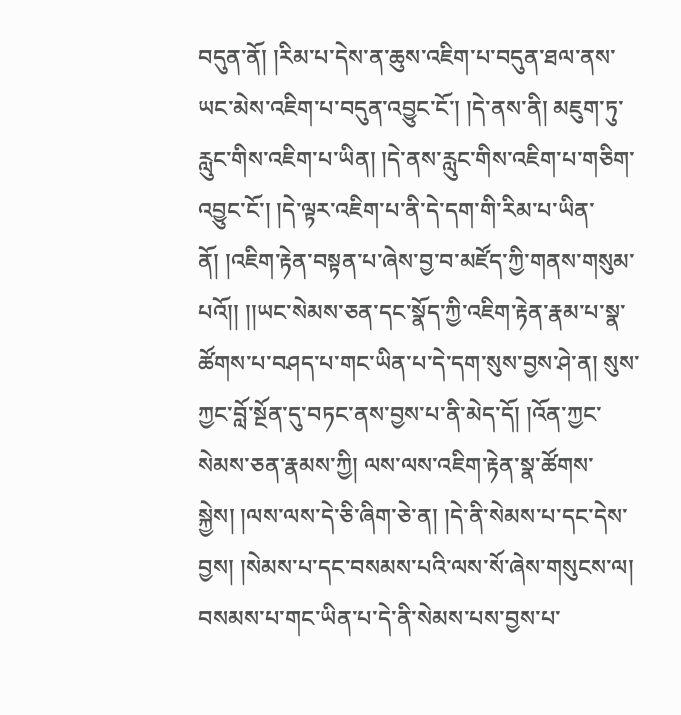བདུན་ནོ། །རིམ་པ་དེས་ན་ཆུས་འཇིག་པ་བདུན་ཐལ་ནས་ཡང་མེས་འཇིག་པ་བདུན་འབྱུང་ངོ་། །དེ་ནས་ནི། མཇུག་ཏུ་རླུང་གིས་འཇིག་པ་ཡིན། །དེ་ནས་རླུང་གིས་འཇིག་པ་གཅིག་འབྱུང་ངོ་། །དེ་ལྟར་འཇིག་པ་ནི་དེ་དག་གི་རིམ་པ་ཡིན་ནོ། །འཇིག་རྟེན་བསྟན་པ་ཞེས་བྱ་བ་མཛོད་ཀྱི་གནས་གསུམ་པའོ།། །།ཡང་སེམས་ཅན་དང་སྣོད་ཀྱི་འཇིག་རྟེན་རྣམ་པ་སྣ་ཚོགས་པ་བཤད་པ་གང་ཡིན་པ་དེ་དག་སུས་བྱས་ཤེ་ན། སུས་ཀྱང་བློ་སྔོན་དུ་བཏང་ནས་བྱས་པ་ནི་མེད་དོ། །འོན་ཀྱང་སེམས་ཅན་རྣམས་ཀྱི། ལས་ལས་འཇིག་རྟེན་སྣ་ཚོགས་སྐྱེས། །ལས་ལས་དེ་ཅི་ཞིག་ཅེ་ན། །དེ་ནི་སེམས་པ་དང་དེས་བྱས། །སེམས་པ་དང་བསམས་པའི་ལས་སོ་ཞེས་གསུངས་ལ། བསམས་པ་གང་ཡིན་པ་དེ་ནི་སེམས་པས་བྱས་པ་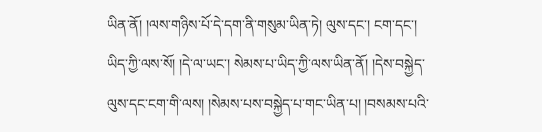ཡིན་ནོ། །ལས་གཉིས་པོ་དེ་དག་ནི་གསུམ་ཡིན་ཏེ། ལུས་དང་། ངག་དང་། ཡིད་ཀྱི་ལས་སོ། །དེ་ལ་ཡང་། སེམས་པ་ཡིད་ཀྱི་ལས་ཡིན་ནོ། །དེས་བསྐྱེད་ལུས་དང་ངག་གི་ལས། །སེམས་པས་བསྐྱེད་པ་གང་ཡིན་པ། །བསམས་པའི་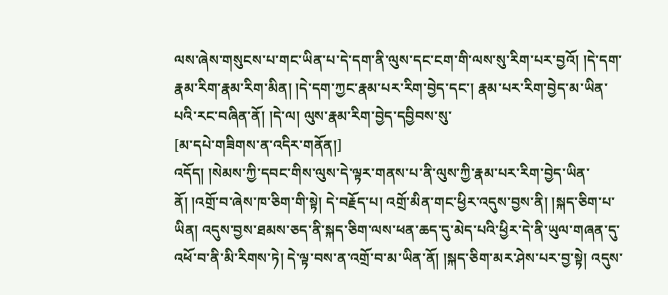ལས་ཞེས་གསུངས་པ་གང་ཡིན་པ་དེ་དག་ནི་ལུས་དང་ངག་གི་ལས་སུ་རིག་པར་བྱའོ། །དེ་དག་རྣམ་རིག་རྣམ་རིག་མིན། །དེ་དག་ཀྱང་རྣམ་པར་རིག་བྱེད་དང་། རྣམ་པར་རིག་བྱེད་མ་ཡིན་པའི་རང་བཞིན་ནོ། །དེ་ལ། ལུས་རྣམ་རིག་བྱེད་དབྱིབས་སུ་
[མ་དཔེ་གཟིགས་ན་འདིར་གནོན།]
འདོད། །སེམས་ཀྱི་དབང་གིས་ལུས་དེ་ལྟར་གནས་པ་ནི་ལུས་ཀྱི་རྣམ་པར་རིག་བྱེད་ཡིན་ནོ། །འགྲོ་བ་ཞེས་ཁ་ཅིག་གི་སྟེ། དེ་བརྗོད་པ། འགྲོ་མིན་གང་ཕྱིར་འདུས་བྱས་ནི། །སྐད་ཅིག་པ་ཡིན། འདུས་བྱས་ཐམས་ཅད་ནི་སྐད་ཅིག་ལས་ཕན་ཆད་དུ་མེད་པའི་ཕྱིར་དེ་ནི་ཡུལ་གཞན་དུ་འཕོ་བ་ནི་མི་རིགས་ཏེ། དེ་ལྟ་བས་ན་འགྲོ་བ་མ་ཡིན་ནོ། །སྐད་ཅིག་མར་ཤེས་པར་བྱ་སྟེ། འདུས་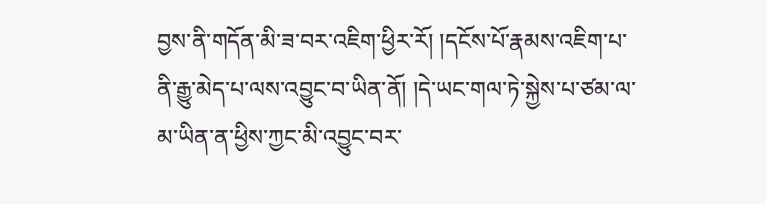བྱས་ནི་གདོན་མི་ཟ་བར་འཇིག་ཕྱིར་རོ། །དངོས་པོ་རྣམས་འཇིག་པ་ནི་རྒྱུ་མེད་པ་ལས་འབྱུང་བ་ཡིན་ནོ། །དེ་ཡང་གལ་ཏེ་སྐྱེས་པ་ཙམ་ལ་མ་ཡིན་ན་ཕྱིས་ཀྱང་མི་འབྱུང་བར་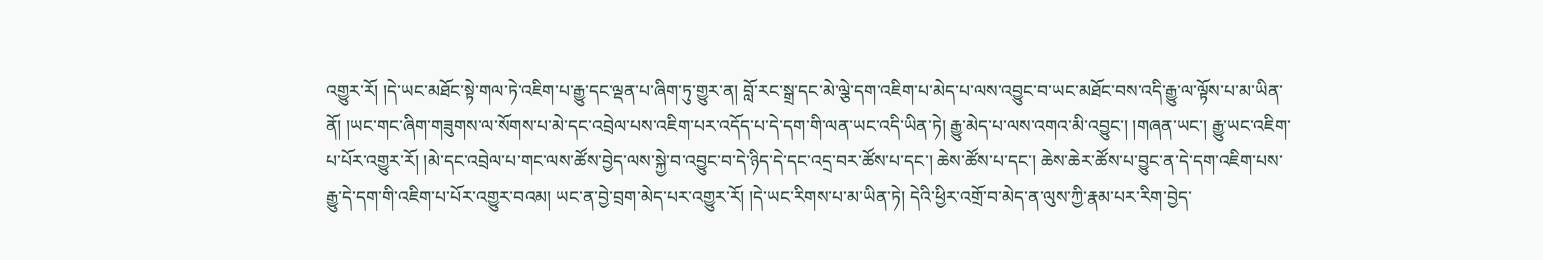འགྱུར་རོ། །དེ་ཡང་མཐོང་སྟེ་གལ་ཏེ་འཇིག་པ་རྒྱུ་དང་ལྡན་པ་ཞིག་ཏུ་གྱུར་ན། བློ་རང་སྒྲ་དང་མེ་ལྕེ་དག་འཇིག་པ་མེད་པ་ལས་འབྱུང་བ་ཡང་མཐོང་བས་འདི་རྒྱུ་ལ་ལྟོས་པ་མ་ཡིན་ནོ། །ཡང་གང་ཞིག་གཟུགས་ལ་སོགས་པ་མེ་དང་འབྲེལ་པས་འཇིག་པར་འདོད་པ་དེ་དག་གི་ལན་ཡང་འདི་ཡིན་ཏེ། རྒྱུ་མེད་པ་ལས་འགའ་མི་འབྱུང་། །གཞན་ཡང་། རྒྱུ་ཡང་འཇིག་པ་པོར་འགྱུར་རོ། །མེ་དང་འབྲེལ་པ་གང་ལས་ཚོས་བྱེད་ལས་སྐྱེ་བ་འབྱུང་བ་དེ་ཉིད་དེ་དང་འདྲ་བར་ཚོས་པ་དང་། ཆེས་ཚོས་པ་དང་། ཆེས་ཆེར་ཚོས་པ་བྱུང་ན་དེ་དག་འཇིག་པས་རྒྱུ་དེ་དག་གི་འཇིག་པ་པོར་འགྱུར་བའམ། ཡང་ན་བྱེ་བྲག་མེད་པར་འགྱུར་རོ། །དེ་ཡང་རིགས་པ་མ་ཡིན་ཏེ། དེའི་ཕྱིར་འགྲོ་བ་མེད་ན་ལུས་ཀྱི་རྣམ་པར་རིག་བྱེད་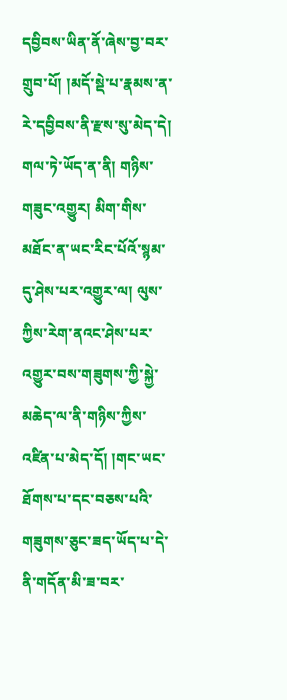དབྱིབས་ཡིན་ནོ་ཞེས་བྱ་བར་གྲུབ་པོ། །མདོ་སྡེ་པ་རྣམས་ན་རེ་དབྱིབས་ནི་རྫས་སུ་མེད་དེ། གལ་ཏེ་ཡོད་ན་ནི། གཉིས་གཟུང་འགྱུར། མིག་གིས་མཐོང་ན་ཡང་རིང་པོའོ་སྙམ་དུ་ཤེས་པར་འགྱུར་ལ། ལུས་ཀྱིས་རེག་ནའང་ཤེས་པར་འགྱུར་བས་གཟུགས་ཀྱི་སྐྱེ་མཆེད་ལ་ནི་གཉིས་ཀྱིས་འཛིན་པ་མེད་དོ། །གང་ཡང་ཐོགས་པ་དང་བཅས་པའི་གཟུགས་ཅུང་ཟད་ཡོད་པ་དེ་ནི་གདོན་མི་ཟ་བར་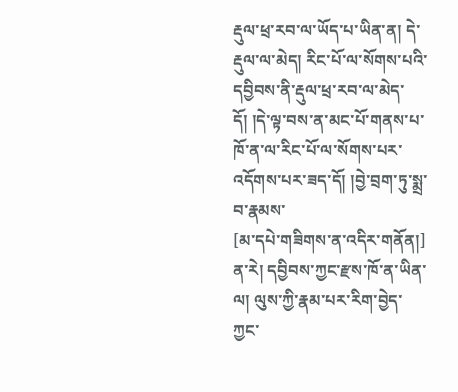རྡུལ་ཕྲ་རབ་ལ་ཡོད་པ་ཡིན་ན། དེ་རྡུལ་ལ་མེད། རིང་པོ་ལ་སོགས་པའི་དབྱིབས་ནི་རྡུལ་ཕྲ་རབ་ལ་མེད་དོ། །དེ་ལྟ་བས་ན་མང་པོ་གནས་པ་ཁོ་ན་ལ་རིང་པོ་ལ་སོགས་པར་འདོགས་པར་ཟད་དོ། །བྱེ་བྲག་ཏུ་སྨྲ་བ་རྣམས་
[མ་དཔེ་གཟིགས་ན་འདིར་གནོན།]
ན་རེ། དབྱིབས་ཀྱང་རྫས་ཁོ་ན་ཡིན་ལ། ལུས་ཀྱི་རྣམ་པར་རིག་བྱེད་ཀྱང་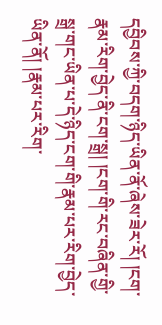དབྱིབས་ཀྱི་བདག་ཉིད་ཡིན་ནོ་ཞེས་ཟེར་རོ། །ངག་རྣམ་རིག་བྱེད་ནི་ངག་སྒྲ། །ངག་གི་རང་བཞིན་གྱི་སྒྲ་གང་ཡིན་པ་དེ་ཉིད་ངག་གི་རྣམ་པར་རིག་བྱེད་ཡིན་ནོ། །རྣམ་པར་རིག་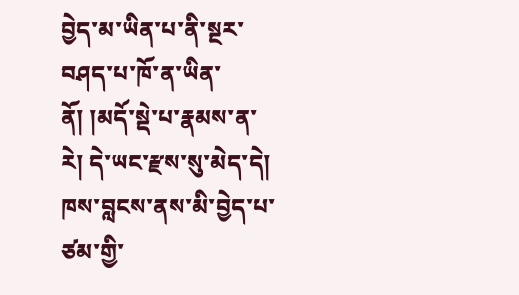བྱེད་མ་ཡིན་པ་ནི་སྔར་བཤད་པ་ཁོ་ན་ཡིན་ནོ། །མདོ་སྡེ་པ་རྣམས་ན་རེ། དེ་ཡང་རྫས་སུ་མེད་དེ། ཁས་བླངས་ནས་མི་བྱེད་པ་ཙམ་གྱི་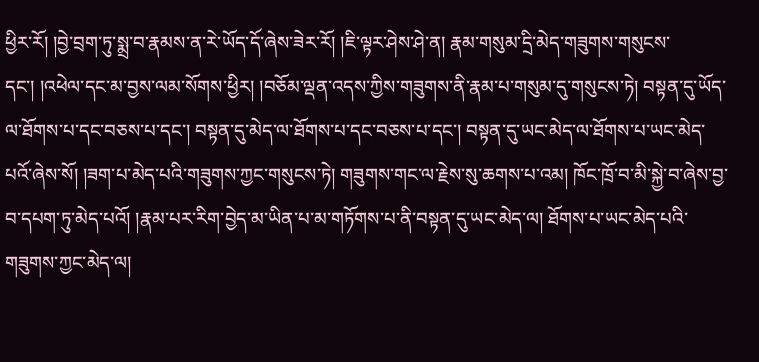ཕྱིར་རོ། །བྱེ་བྲག་ཏུ་སྨྲ་བ་རྣམས་ན་རེ་ཡོད་དོ་ཞེས་ཟེར་རོ། །ཇི་ལྟར་ཤེས་ཤེ་ན། རྣམ་གསུམ་དྲི་མེད་གཟུགས་གསུངས་དང་། །འཕེལ་དང་མ་བྱས་ལམ་སོགས་ཕྱིར། །བཅོམ་ལྡན་འདས་ཀྱིས་གཟུགས་ནི་རྣམ་པ་གསུམ་དུ་གསུངས་ཏེ། བསྟན་དུ་ཡོད་ལ་ཐོགས་པ་དང་བཅས་པ་དང་། བསྟན་དུ་མེད་ལ་ཐོགས་པ་དང་བཅས་པ་དང་། བསྟན་དུ་ཡང་མེད་ལ་ཐོགས་པ་ཡང་མེད་པའོ་ཞེས་སོ། །ཟག་པ་མེད་པའི་གཟུགས་ཀྱང་གསུངས་ཏེ། གཟུགས་གང་ལ་རྗེས་སུ་ཆགས་པ་འམ། ཁོང་ཁྲོ་བ་མི་སྐྱེ་བ་ཞེས་བྱ་བ་དཔག་ཏུ་མེད་པའོ། །རྣམ་པར་རིག་བྱེད་མ་ཡིན་པ་མ་གཏོགས་པ་ནི་བསྟན་དུ་ཡང་མེད་ལ། ཐོགས་པ་ཡང་མེད་པའི་གཟུགས་ཀྱང་མེད་ལ།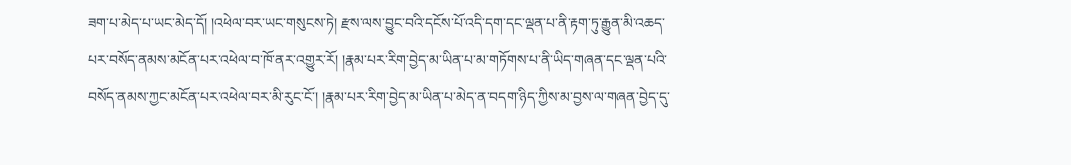ཟག་པ་མེད་པ་ཡང་མེད་དོ། །འཕེལ་བར་ཡང་གསུངས་ཏེ། རྫས་ལས་བྱུང་བའི་དངོས་པོ་འདི་དག་དང་ལྡན་པ་ནི་རྟག་ཏུ་རྒྱུན་མི་འཆད་པར་བསོད་ནམས་མངོན་པར་འཕེལ་བ་ཁོ་ནར་འགྱུར་རོ། །རྣམ་པར་རིག་བྱེད་མ་ཡིན་པ་མ་གཏོགས་པ་ནི་ཡིད་གཞན་དང་ལྡན་པའི་བསོད་ནམས་ཀྱང་མངོན་པར་འཕེལ་བར་མི་རུང་ངོ་། །རྣམ་པར་རིག་བྱེད་མ་ཡིན་པ་མེད་ན་བདག་ཉིད་ཀྱིས་མ་བྱས་ལ་གཞན་བྱེད་དུ་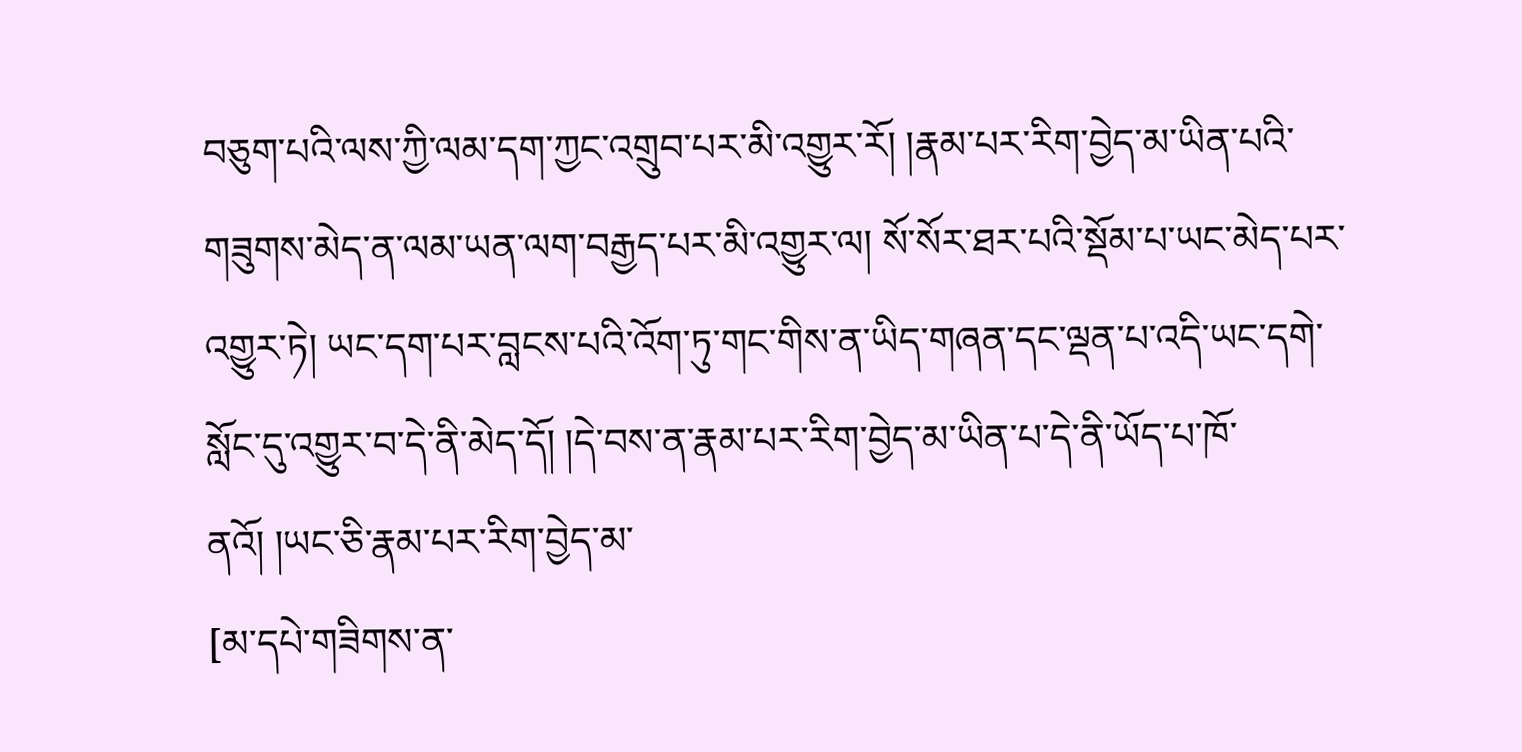བཅུག་པའི་ལས་ཀྱི་ལམ་དག་ཀྱང་འགྲུབ་པར་མི་འགྱུར་རོ། །རྣམ་པར་རིག་བྱེད་མ་ཡིན་པའི་གཟུགས་མེད་ན་ལམ་ཡན་ལག་བརྒྱད་པར་མི་འགྱུར་ལ། སོ་སོར་ཐར་པའི་སྡོམ་པ་ཡང་མེད་པར་འགྱུར་ཏེ། ཡང་དག་པར་བླངས་པའི་འོག་ཏུ་གང་གིས་ན་ཡིད་གཞན་དང་ལྡན་པ་འདི་ཡང་དགེ་སློང་དུ་འགྱུར་བ་དེ་ནི་མེད་དོ། །དེ་བས་ན་རྣམ་པར་རིག་བྱེད་མ་ཡིན་པ་དེ་ནི་ཡོད་པ་ཁོ་ནའོ། །ཡང་ཅི་རྣམ་པར་རིག་བྱེད་མ་
[མ་དཔེ་གཟིགས་ན་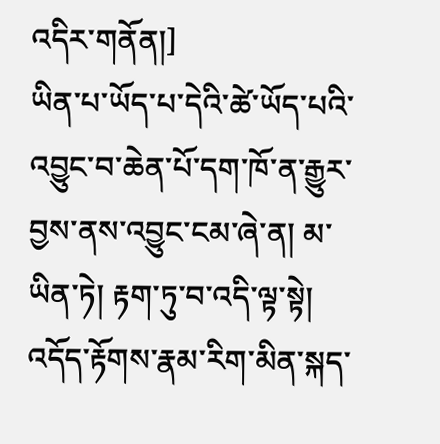འདིར་གནོན།]
ཡིན་པ་ཡོད་པ་དེའི་ཚེ་ཡོད་པའི་འབྱུང་བ་ཆེན་པོ་དག་ཁོ་ན་རྒྱུར་བྱས་ནས་འབྱུང་ངམ་ཞེ་ན། མ་ཡིན་ཏེ། རྟག་ཏུ་བ་འདི་ལྟ་སྟེ། འདོད་རྟོགས་རྣམ་རིག་མིན་སྐད་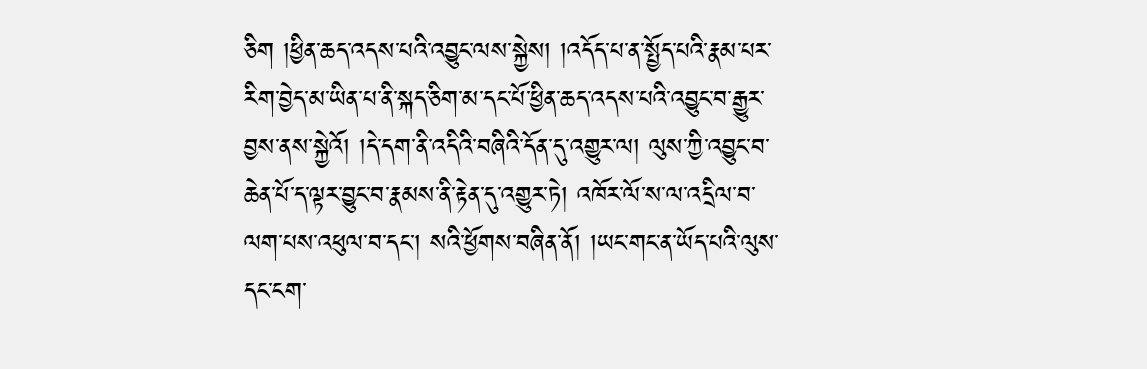ཅིག །ཕྱིན་ཆད་འདས་པའི་འབྱུང་ལས་སྐྱེས། །འདོད་པ་ན་སྤྱོད་པའི་རྣམ་པར་རིག་བྱེད་མ་ཡིན་པ་ནི་སྐད་ཅིག་མ་དང་པོ་ཕྱིན་ཆད་འདས་པའི་འབྱུང་བ་རྒྱུར་བྱས་ནས་སྐྱེའོ། །དེ་དག་ནི་འདིའི་བཞིའི་དོན་དུ་འགྱུར་ལ། ལུས་ཀྱི་འབྱུང་བ་ཆེན་པོ་ད་ལྟར་བྱུང་བ་རྣམས་ནི་རྟེན་དུ་འགྱུར་ཏེ། འཁོར་ལོ་ས་ལ་འདྲིལ་བ་ལག་པས་འཕུལ་བ་དང་། སའི་ཕྱོགས་བཞིན་ནོ། །ཡང་གང་ན་ཡོད་པའི་ལུས་དང་ངག་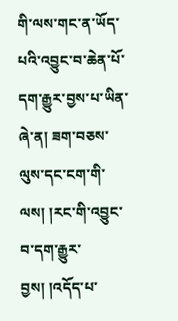གི་ལས་གང་ན་ཡོད་པའི་འབྱུང་བ་ཆེན་པོ་དག་རྒྱུར་བྱས་པ་ཡིན་ཞེ་ན། ཟག་བཅས་ལུས་དང་ངག་གི་ལས། །རང་གི་འབྱུང་བ་དག་རྒྱུར་བྱས། །འདོད་པ་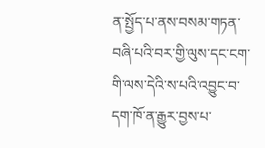ན་སྤྱོད་པ་ནས་བསམ་གཏན་བཞི་པའི་བར་གྱི་ལུས་དང་ངག་གི་ལས་དེའི་ས་པའི་འབྱུང་བ་དག་ཁོ་ན་རྒྱུར་བྱས་པ་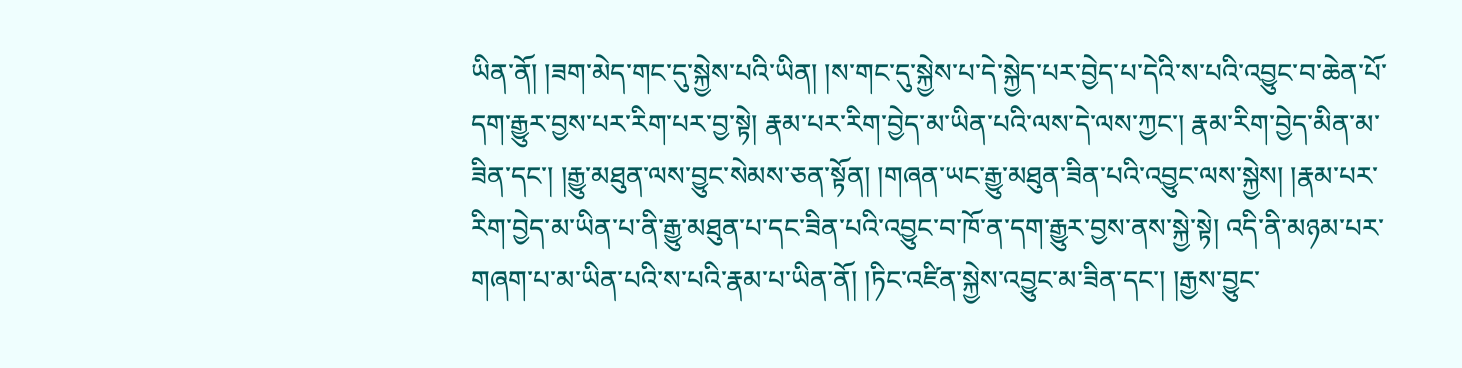ཡིན་ནོ། །ཟག་མེད་གང་དུ་སྐྱེས་པའི་ཡིན། །ས་གང་དུ་སྐྱེས་པ་དེ་སྐྱེད་པར་བྱེད་པ་དེའི་ས་པའི་འབྱུང་བ་ཆེན་པོ་དག་རྒྱུར་བྱས་པར་རིག་པར་བྱ་སྟེ། རྣམ་པར་རིག་བྱེད་མ་ཡིན་པའི་ལས་དེ་ལས་ཀྱང་། རྣམ་རིག་བྱེད་མིན་མ་ཟིན་དང་། །རྒྱུ་མཐུན་ལས་བྱུང་སེམས་ཅན་སྟོན། །གཞན་ཡང་རྒྱུ་མཐུན་ཟིན་པའི་འབྱུང་ལས་སྐྱེས། །རྣམ་པར་རིག་བྱེད་མ་ཡིན་པ་ནི་རྒྱུ་མཐུན་པ་དང་ཟིན་པའི་འབྱུང་བ་ཁོ་ན་དག་རྒྱུར་བྱས་ནས་སྐྱེ་སྟེ། འདི་ནི་མཉམ་པར་གཞག་པ་མ་ཡིན་པའི་ས་པའི་རྣམ་པ་ཡིན་ནོ། །ཏིང་འཛིན་སྐྱེས་འབྱུང་མ་ཟིན་དང་། །རྒྱས་བྱུང་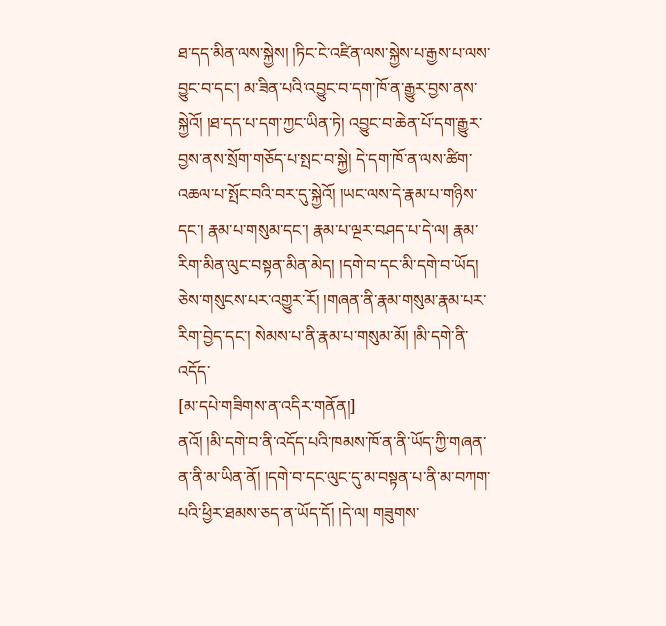ཐ་དད་མིན་ལས་སྐྱེས། །ཏིང་ངེ་འཛིན་ལས་སྐྱེས་པ་རྒྱས་པ་ལས་བྱུང་བ་དང་། མ་ཟིན་པའི་འབྱུང་བ་དག་ཁོ་ན་རྒྱུར་བྱས་ནས་སྐྱེའོ། །ཐ་དད་པ་དག་ཀྱང་ཡིན་ཏེ། འབྱུང་བ་ཆེན་པོ་དག་རྒྱུར་བྱས་ནས་སྲོག་གཅོད་པ་སྤང་བ་སྐྱེ། དེ་དག་ཁོ་ན་ལས་ཚིག་འཆལ་པ་སྤོང་བའི་བར་དུ་སྐྱེའོ། །ཡང་ལས་དེ་རྣམ་པ་གཉིས་དང་། རྣམ་པ་གསུམ་དང་། རྣམ་པ་ལྔར་བཤད་པ་དེ་ལ། རྣམ་རིག་མིན་ལུང་བསྟན་མིན་མེད། །དགེ་བ་དང་མི་དགེ་བ་ཡོད། ཅེས་གསུངས་པར་འགྱུར་རོ། །གཞན་ནི་རྣམ་གསུམ་རྣམ་པར་རིག་བྱེད་དང་། སེམས་པ་ནི་རྣམ་པ་གསུམ་མོ། །མི་དགེ་ནི་འདོད་
[མ་དཔེ་གཟིགས་ན་འདིར་གནོན།]
ནའོ། །མི་དགེ་བ་ནི་འདོད་པའི་ཁམས་ཁོ་ན་ནི་ཡོད་ཀྱི་གཞན་ན་ནི་མ་ཡིན་ནོ། །དགེ་བ་དང་ལུང་དུ་མ་བསྟན་པ་ནི་མ་བཀག་པའི་ཕྱིར་ཐམས་ཅད་ན་ཡོད་དོ། །དེ་ལ། གཟུགས་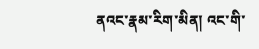ནའང་རྣམ་རིག་མིན། འང་གི་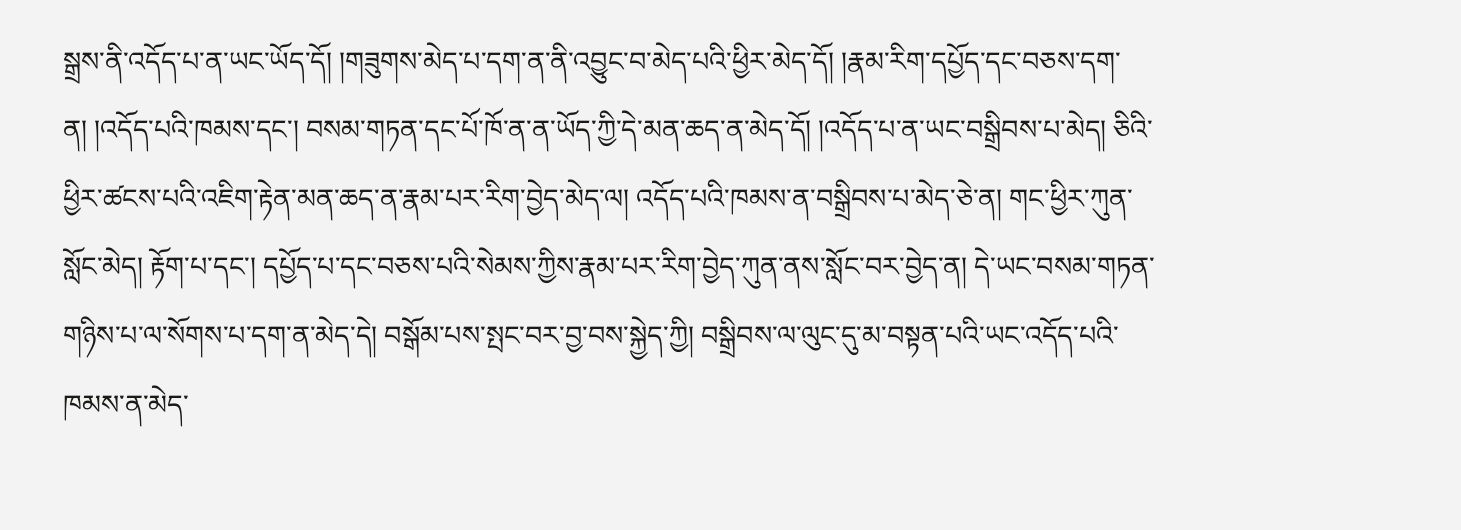སྒྲས་ནི་འདོད་པ་ན་ཡང་ཡོད་དོ། །གཟུགས་མེད་པ་དག་ན་ནི་འབྱུང་བ་མེད་པའི་ཕྱིར་མེད་དོ། །རྣམ་རིག་དཔྱོད་དང་བཅས་དག་ན། །འདོད་པའི་ཁམས་དང་། བསམ་གཏན་དང་པོ་ཁོ་ན་ན་ཡོད་ཀྱི་དེ་མན་ཆད་ན་མེད་དོ། །འདོད་པ་ན་ཡང་བསྒྲིབས་པ་མེད། ཅིའི་ཕྱིར་ཚངས་པའི་འཇིག་རྟེན་མན་ཆད་ན་རྣམ་པར་རིག་བྱེད་མེད་ལ། འདོད་པའི་ཁམས་ན་བསྒྲིབས་པ་མེད་ཅེ་ན། གང་ཕྱིར་ཀུན་སློང་མེད། རྟོག་པ་དང་། དཔྱོད་པ་དང་བཅས་པའི་སེམས་ཀྱིས་རྣམ་པར་རིག་བྱེད་ཀུན་ནས་སློང་བར་བྱེད་ན། དེ་ཡང་བསམ་གཏན་གཉིས་པ་ལ་སོགས་པ་དག་ན་མེད་དེ། བསྒོམ་པས་སྤང་བར་བྱ་བས་སྐྱེད་ཀྱི། བསྒྲིབས་ལ་ལུང་དུ་མ་བསྟན་པའི་ཡང་འདོད་པའི་ཁམས་ན་མེད་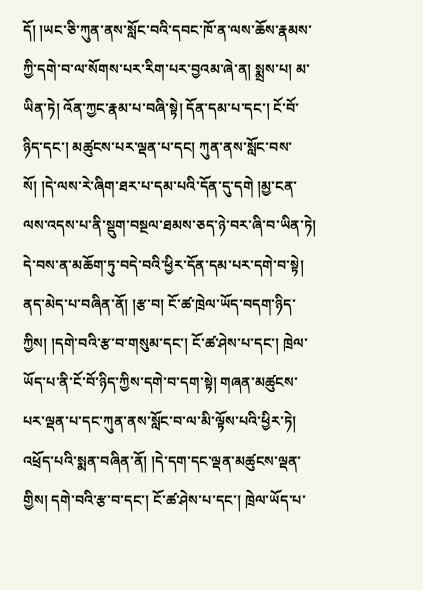དོ། །ཡང་ཅི་ཀུན་ནས་སློང་བའི་དབང་ཁོ་ན་ལས་ཆོས་རྣམས་ཀྱི་དགེ་བ་ལ་སོགས་པར་རིག་པར་བྱའམ་ཞེ་ན། སྨྲས་པ། མ་ཡིན་ཏེ། འོན་ཀྱང་རྣམ་པ་བཞི་སྟེ། དོན་དམ་པ་དང་། ངོ་བོ་ཉིད་དང་། མཚུངས་པར་ལྡན་པ་དང། ཀུན་ནས་སློང་བས་སོ། །དེ་ལས་རེ་ཞིག་ཐར་པ་དམ་པའི་དོན་དུ་དགེ །མྱ་ངན་ལས་འདས་པ་ནི་སྡུག་བསྔལ་ཐམས་ཅད་ཉེ་བར་ཞི་བ་ཡིན་ཏེ། དེ་བས་ན་མཆོག་ཏུ་བདེ་བའི་ཕྱིར་དོན་དམ་པར་དགེ་བ་སྟེ། ནད་མེད་པ་བཞིན་ནོ། །རྩ་བ། ངོ་ཚ་ཁྲེལ་ཡོད་བདག་ཉིད་ཀྱིས། །དགེ་བའི་རྩ་བ་གསུམ་དང་། ངོ་ཚ་ཤེས་པ་དང་། ཁྲེལ་ཡོད་པ་ནི་ངོ་བོ་ཉིད་ཀྱིས་དགེ་བ་དག་སྟེ། གཞན་མཚུངས་པར་ལྡན་པ་དང་ཀུན་ནས་སློང་བ་ལ་མི་ལྟོས་པའི་ཕྱིར་ཏེ། འཕྲོད་པའི་སྨན་བཞིན་ནོ། །དེ་དག་དང་ལྡན་མཚུངས་ལྡན་གྱིས། དགེ་བའི་རྩ་བ་དང་། ངོ་ཚ་ཤེས་པ་དང་། ཁྲེལ་ཡོད་པ་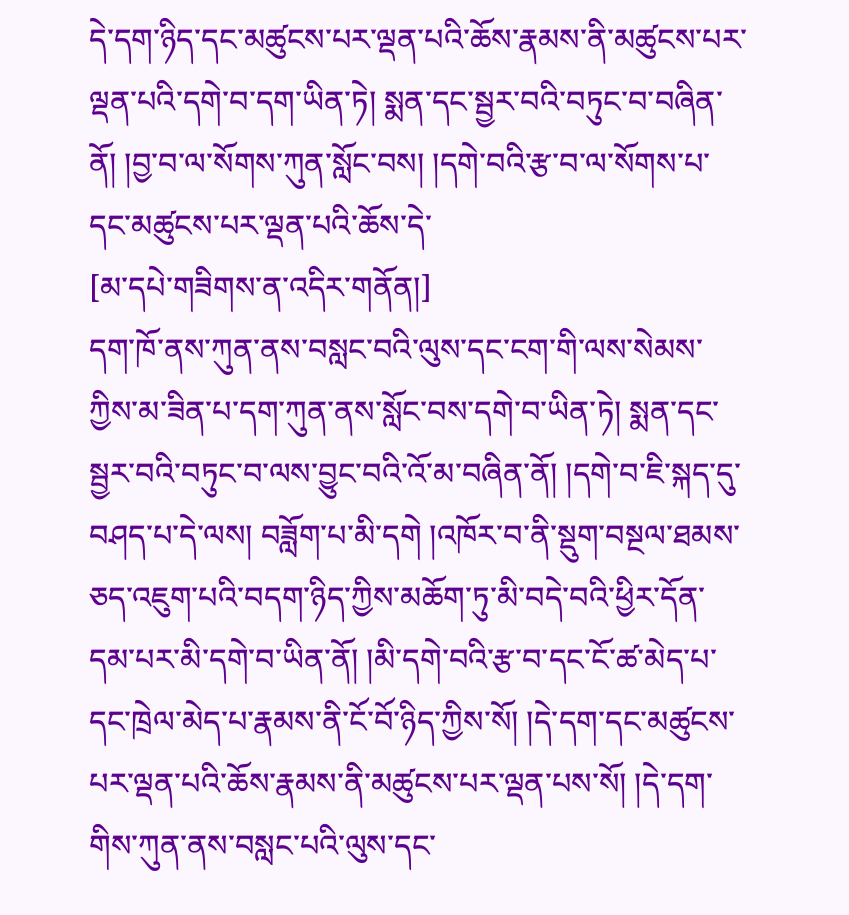དེ་དག་ཉིད་དང་མཚུངས་པར་ལྡན་པའི་ཆོས་རྣམས་ནི་མཚུངས་པར་ལྡན་པའི་དགེ་བ་དག་ཡིན་ཏེ། སྨན་དང་སྦྱར་བའི་བཏུང་བ་བཞིན་ནོ། །བྱ་བ་ལ་སོགས་ཀུན་སློང་བས། །དགེ་བའི་རྩ་བ་ལ་སོགས་པ་དང་མཚུངས་པར་ལྡན་པའི་ཆོས་དེ་
[མ་དཔེ་གཟིགས་ན་འདིར་གནོན།]
དག་ཁོ་ནས་ཀུན་ནས་བསླང་བའི་ལུས་དང་ངག་གི་ལས་སེམས་ཀྱིས་མ་ཟིན་པ་དག་ཀུན་ནས་སློང་བས་དགེ་བ་ཡིན་ཏེ། སྨན་དང་སྦྱར་བའི་བཏུང་བ་ལས་བྱུང་བའི་འོ་མ་བཞིན་ནོ། །དགེ་བ་ཇི་སྐད་དུ་བཤད་པ་དེ་ལས། བཟློག་པ་མི་དགེ །འཁོར་བ་ནི་སྡུག་བསྔལ་ཐམས་ཅད་འཇུག་པའི་བདག་ཉིད་ཀྱིས་མཆོག་ཏུ་མི་བདེ་བའི་ཕྱིར་དོན་དམ་པར་མི་དགེ་བ་ཡིན་ནོ། །མི་དགེ་བའི་རྩ་བ་དང་ངོ་ཚ་མེད་པ་དང་ཁྲེལ་མེད་པ་རྣམས་ནི་ངོ་བོ་ཉིད་ཀྱིས་སོ། །དེ་དག་དང་མཚུངས་པར་ལྡན་པའི་ཆོས་རྣམས་ནི་མཚུངས་པར་ལྡན་པས་སོ། །དེ་དག་གིས་ཀུན་ནས་བསླང་པའི་ལུས་དང་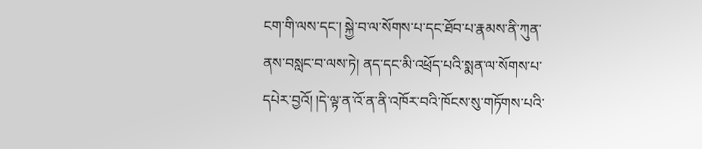ངག་གི་ལས་དང་། སྐྱེ་བ་ལ་སོགས་པ་དང་ཐོབ་པ་རྣམས་ནི་ཀུན་ནས་བསླང་བ་ལས་ཏེ། ནད་དང་མི་འཕྲོད་པའི་སྨན་ལ་སོགས་པ་དཔེར་བྱའོ། །དེ་ལྟ་ན་འོ་ན་ནི་འཁོར་བའི་ཁོངས་སུ་གཏོགས་པའི་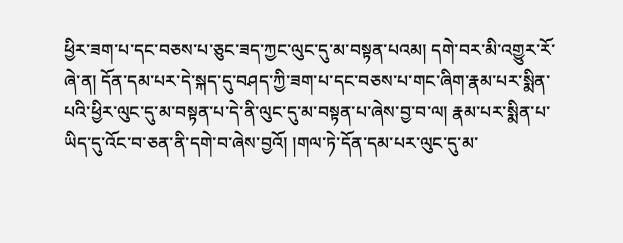ཕྱིར་ཟག་པ་དང་བཅས་པ་ཅུང་ཟད་ཀྱང་ལུང་དུ་མ་བསྟན་པའམ། དགེ་བར་མི་འགྱུར་རོ་ཞེ་ན། དོན་དམ་པར་དེ་སྐད་དུ་བཤད་ཀྱི་ཟག་པ་དང་བཅས་པ་གང་ཞིག་རྣམ་པར་སྨིན་པའི་ཕྱིར་ལུང་དུ་མ་བསྟན་པ་དེ་ནི་ལུང་དུ་མ་བསྟན་པ་ཞེས་བྱ་བ་ལ། རྣམ་པར་སྨིན་པ་ཡིད་དུ་འོང་བ་ཅན་ནི་དགེ་བ་ཞེས་བྱའོ། །གལ་ཏེ་དོན་དམ་པར་ལུང་དུ་མ་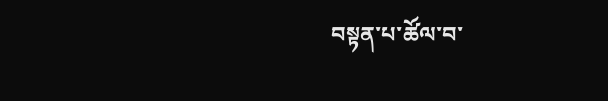བསྟན་པ་ཚོལ་བ་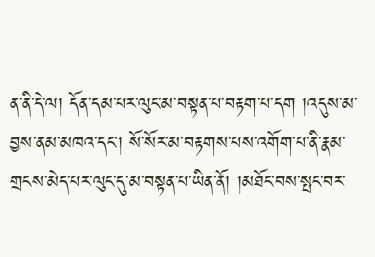ན་ནི་དེ་ལ། དོན་དམ་པར་ལུང་མ་བསྟན་པ་བརྟག་པ་དག །འདུས་མ་བྱས་ནམ་མཁའ་དང་། སོ་སོར་མ་བརྟགས་པས་འགོག་པ་ནི་རྣམ་གྲངས་མེད་པར་ལུང་དུ་མ་བསྟན་པ་ཡིན་ནོ། །མཐོང་བས་སྤང་བར་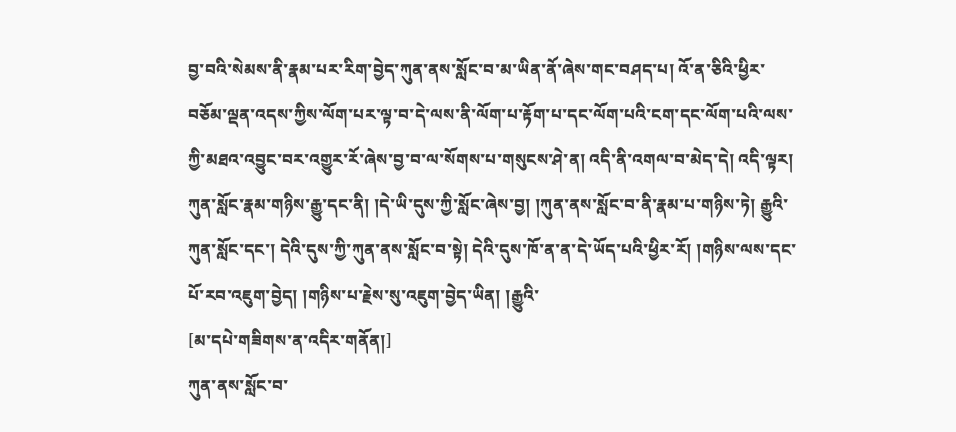བྱ་བའི་སེམས་ནི་རྣམ་པར་རིག་བྱེད་ཀུན་ནས་སློང་བ་མ་ཡིན་ནོ་ཞེས་གང་བཤད་པ། འོ་ན་ཅིའི་ཕྱིར་བཅོམ་ལྡན་འདས་ཀྱིས་ལོག་པར་ལྟ་བ་དེ་ལས་ནི་ལོག་པ་རྟོག་པ་དང་ལོག་པའི་ངག་དང་ལོག་པའི་ལས་ཀྱི་མཐའ་འབྱུང་བར་འགྱུར་རོ་ཞེས་བྱ་བ་ལ་སོགས་པ་གསུངས་ཤེ་ན། འདི་ནི་འགལ་བ་མེད་དེ། འདི་ལྟར། ཀུན་སློང་རྣམ་གཉིས་རྒྱུ་དང་ནི། །དེ་ཡི་དུས་ཀྱི་སློང་ཞེས་བྱ། །ཀུན་ནས་སློང་བ་ནི་རྣམ་པ་གཉིས་ཏེ། རྒྱུའི་ཀུན་སློང་དང་། དེའི་དུས་ཀྱི་ཀུན་ནས་སློང་བ་སྟེ། དེའི་དུས་ཁོ་ན་ན་དེ་ཡོད་པའི་ཕྱིར་རོ། །གཉིས་ལས་དང་པོ་རབ་འཇུག་བྱེད། །གཉིས་པ་རྗེས་སུ་འཇུག་བྱེད་ཡིན། །རྒྱུའི་
[མ་དཔེ་གཟིགས་ན་འདིར་གནོན།]
ཀུན་ནས་སློང་བ་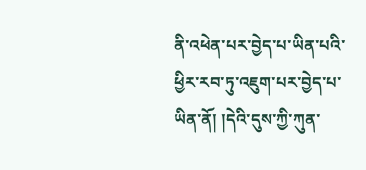ནི་འཕེན་པར་བྱེད་པ་ཡིན་པའི་ཕྱིར་རབ་ཏུ་འཇུག་པར་བྱེད་པ་ཡིན་ནོ། །དེའི་དུས་ཀྱི་ཀུན་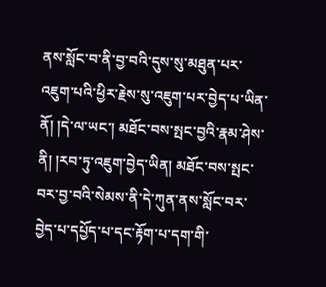ནས་སློང་བ་ནི་བྱ་བའི་དུས་སུ་མཐུན་པར་འཇུག་པའི་ཕྱིར་རྗེས་སུ་འཇུག་པར་བྱེད་པ་ཡིན་ནོ། །དེ་ལ་ཡང་། མཐོང་བས་སྤང་བྱའི་རྣམ་ཤེས་ནི། །རབ་ཏུ་འཇུག་བྱེད་ཡིན། མཐོང་བས་སྤང་བར་བྱ་བའི་སེམས་ནི་དེ་ཀུན་ནས་སློང་བར་བྱེད་པ་དཔྱོད་པ་དང་རྟོག་པ་དག་གི་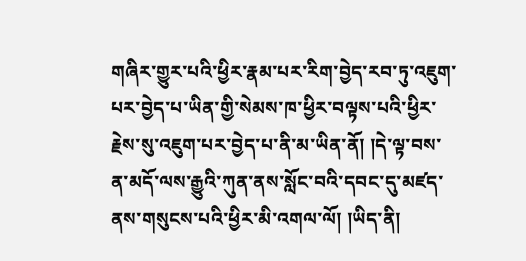གཞིར་གྱུར་པའི་ཕྱིར་རྣམ་པར་རིག་བྱེད་རབ་ཏུ་འཇུག་པར་བྱེད་པ་ཡིན་གྱི་སེམས་ཁ་ཕྱིར་བལྟས་པའི་ཕྱིར་རྗེས་སུ་འཇུག་པར་བྱེད་པ་ནི་མ་ཡིན་ནོ། །དེ་ལྟ་བས་ན་མདོ་ལས་རྒྱུའི་ཀུན་ནས་སློང་བའི་དབང་དུ་མཛད་ནས་གསུངས་པའི་ཕྱིར་མི་འགལ་ལོ། །ཡིད་ནི།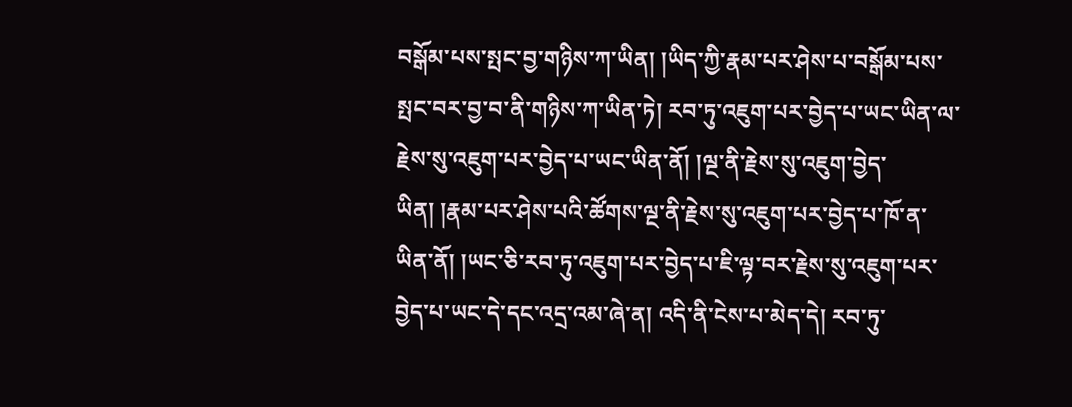བསྒོམ་པས་སྤང་བྱ་གཉིས་ཀ་ཡིན། །ཡིད་ཀྱི་རྣམ་པར་ཤེས་པ་བསྒོམ་པས་སྤང་བར་བྱ་བ་ནི་གཉིས་ཀ་ཡིན་ཏེ། རབ་ཏུ་འཇུག་པར་བྱེད་པ་ཡང་ཡིན་ལ་རྗེས་སུ་འཇུག་པར་བྱེད་པ་ཡང་ཡིན་ནོ། །ལྔ་ནི་རྗེས་སུ་འཇུག་བྱེད་ཡིན། །རྣམ་པར་ཤེས་པའི་ཚོགས་ལྔ་ནི་རྗེས་སུ་འཇུག་པར་བྱེད་པ་ཁོ་ན་ཡིན་ནོ། །ཡང་ཅི་རབ་ཏུ་འཇུག་པར་བྱེད་པ་ཇི་ལྟ་བར་རྗེས་སུ་འཇུག་པར་བྱེད་པ་ཡང་དེ་དང་འདྲ་འམ་ཞེ་ན། འདི་ནི་ངེས་པ་མེད་དེ། རབ་ཏུ་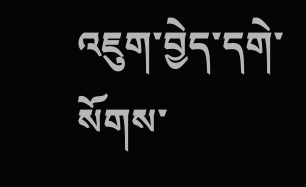འཇུག་བྱེད་དགེ་སོགས་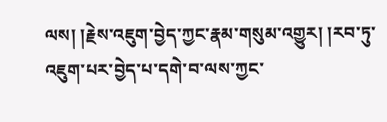ལས། །རྗེས་འཇུག་བྱེད་ཀྱང་རྣམ་གསུམ་འགྱུར། །རབ་ཏུ་འཇུག་པར་བྱེད་པ་དགེ་བ་ལས་ཀྱང་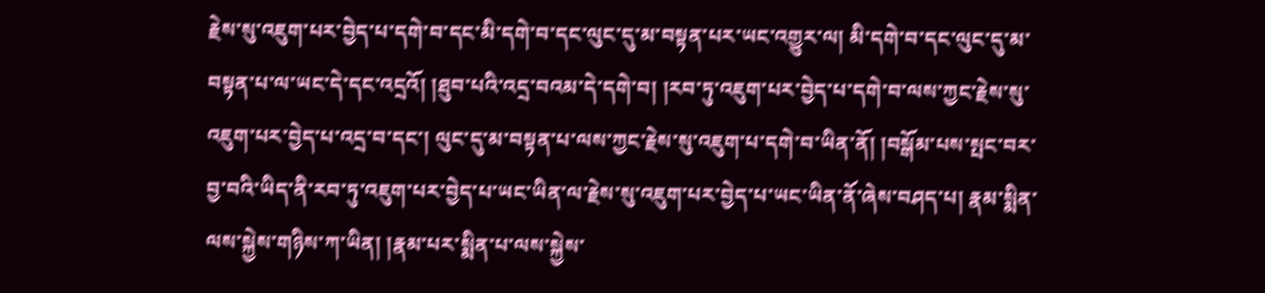རྗེས་སུ་འཇུག་པར་བྱེད་པ་དགེ་བ་དང་མི་དགེ་བ་དང་ལུང་དུ་མ་བསྟན་པར་ཡང་འགྱུར་ལ། མི་དགེ་བ་དང་ལུང་དུ་མ་བསྟན་པ་ལ་ཡང་དེ་དང་འདྲའོ། །ཐུབ་པའི་འདྲ་བའམ་དེ་དགེ་བ། །རབ་ཏུ་འཇུག་པར་བྱེད་པ་དགེ་བ་ལས་ཀྱང་རྗེས་སུ་འཇུག་པར་བྱེད་པ་འདྲ་བ་དང་། ལུང་དུ་མ་བསྟན་པ་ལས་ཀྱང་རྗེས་སུ་འཇུག་པ་དགེ་བ་ཡིན་ནོ། །བསྒོམ་པས་སྤང་བར་བྱ་བའི་ཡིད་ནི་རབ་ཏུ་འཇུག་པར་བྱེད་པ་ཡང་ཡིན་ལ་རྗེས་སུ་འཇུག་པར་བྱེད་པ་ཡང་ཡིན་ནོ་ཞེས་བཤད་པ། རྣམ་སྨིན་ལས་སྐྱེས་གཉིས་ཀ་ཡིན། །རྣམ་པར་སྨིན་པ་ལས་སྐྱེས་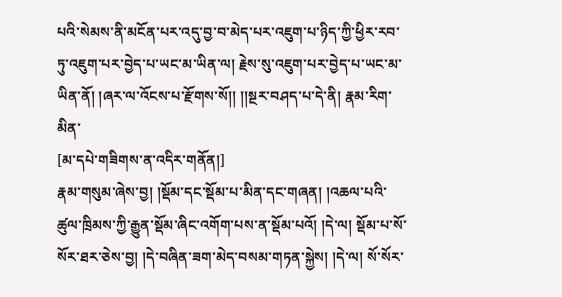པའི་སེམས་ནི་མངོན་པར་འདུ་བྱ་བ་མེད་པར་འཇུག་པ་ཉིད་ཀྱི་ཕྱིར་རབ་ཏུ་འཇུག་པར་བྱེད་པ་ཡང་མ་ཡིན་ལ། རྗེས་སུ་འཇུག་པར་བྱེད་པ་ཡང་མ་ཡིན་ནོ། །ཞར་ལ་འོངས་པ་རྫོགས་སོ།། །།སྔར་བཤད་པ་དེ་ནི། རྣམ་རིག་མིན་
[མ་དཔེ་གཟིགས་ན་འདིར་གནོན།]
རྣམ་གསུམ་ཞེས་བྱ། །སྡོམ་དང་སྡོམ་པ་མིན་དང་གཞན། །འཆལ་པའི་ཚུལ་ཁྲིམས་ཀྱི་རྒྱུན་སྡོམ་ཞིང་འགོག་པས་ན་སྡོམ་པའོ། །དེ་ལ། སྡོམ་པ་སོ་སོར་ཐར་ཅེས་བྱ། །དེ་བཞིན་ཟག་མེད་བསམ་གཏན་སྐྱེས། །དེ་ལ། སོ་སོར་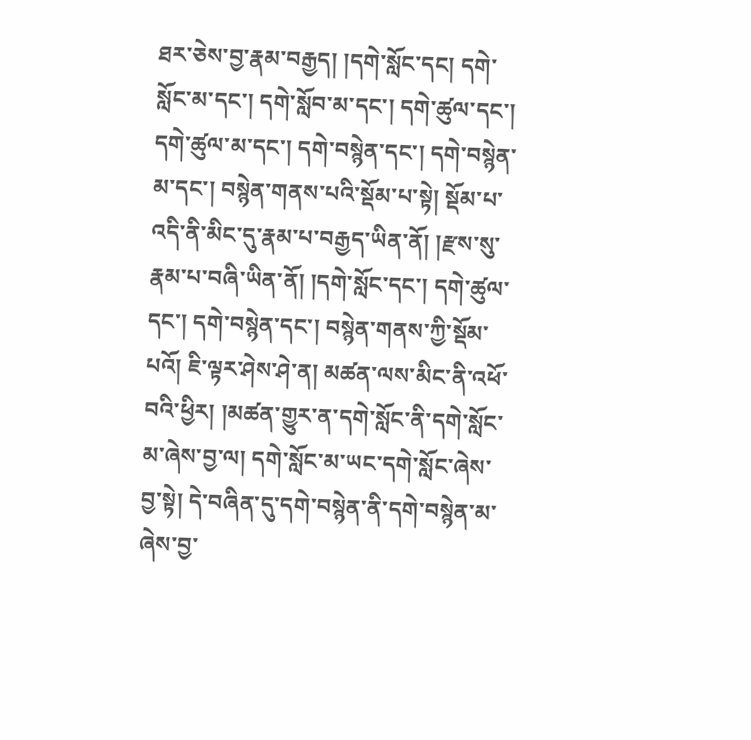ཐར་ཅེས་བྱ་རྣམ་བརྒྱད། །དགེ་སློང་དང། དགེ་སློང་མ་དང་། དགེ་སློབ་མ་དང་། དགེ་ཚུལ་དང་། དགེ་ཚུལ་མ་དང་། དགེ་བསྙེན་དང་། དགེ་བསྙེན་མ་དང་། བསྙེན་གནས་པའི་སྡོམ་པ་སྟེ། སྡོམ་པ་འདི་ནི་མིང་དུ་རྣམ་པ་བརྒྱད་ཡིན་ནོ། །རྫས་སུ་རྣམ་པ་བཞི་ཡིན་ནོ། །དགེ་སློང་དང་། དགེ་ཚུལ་དང་། དགེ་བསྙེན་དང་། བསྙེན་གནས་ཀྱི་སྡོམ་པའོ། ཇི་ལྟར་ཤེས་ཤེ་ན། མཚན་ལས་མིང་ནི་འཕོ་བའི་ཕྱིར། །མཚན་གྱུར་ན་དགེ་སློང་ནི་དགེ་སློང་མ་ཞེས་བྱ་ལ། དགེ་སློང་མ་ཡང་དགེ་སློང་ཞེས་བྱ་སྟེ། དེ་བཞིན་དུ་དགེ་བསྙེན་ནི་དགེ་བསྙེན་མ་ཞེས་བྱ་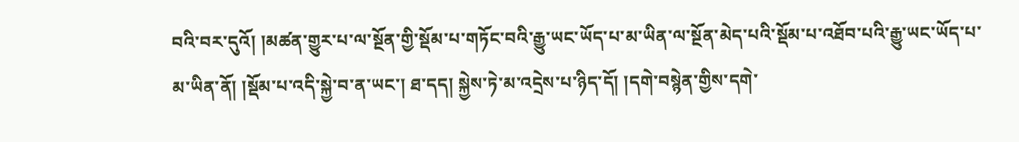བའི་བར་དུའོ། །མཚན་གྱུར་པ་ལ་སྔོན་གྱི་སྡོམ་པ་གཏོང་བའི་རྒྱུ་ཡང་ཡོད་པ་མ་ཡིན་ལ་སྔོན་མེད་པའི་སྡོམ་པ་འཐོབ་པའི་རྒྱུ་ཡང་ཡོད་པ་མ་ཡིན་ནོ། །སྡོམ་པ་འདི་སྐྱེ་བ་ན་ཡང་། ཐ་དད། སྐྱེས་ཏེ་མ་འདྲེས་པ་ཉིད་དོ། །དགེ་བསྙེན་གྱིས་དགེ་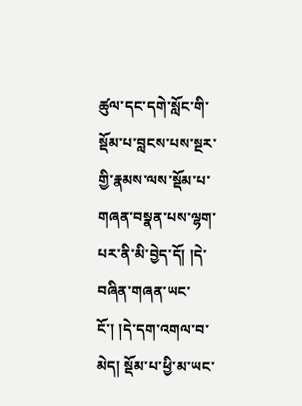ཚུལ་དང་དགེ་སློང་གི་སྡོམ་པ་བླངས་པས་སྔར་གྱི་རྣམས་ལས་སྡོམ་པ་གཞན་བསྣན་པས་ལྷག་པར་ནི་མི་བྱེད་དོ། །དེ་བཞིན་གཞན་ཡང་ངོ་། །དེ་དག་འགལ་བ་མེད། སྡོམ་པ་ཕྱི་མ་ཡང་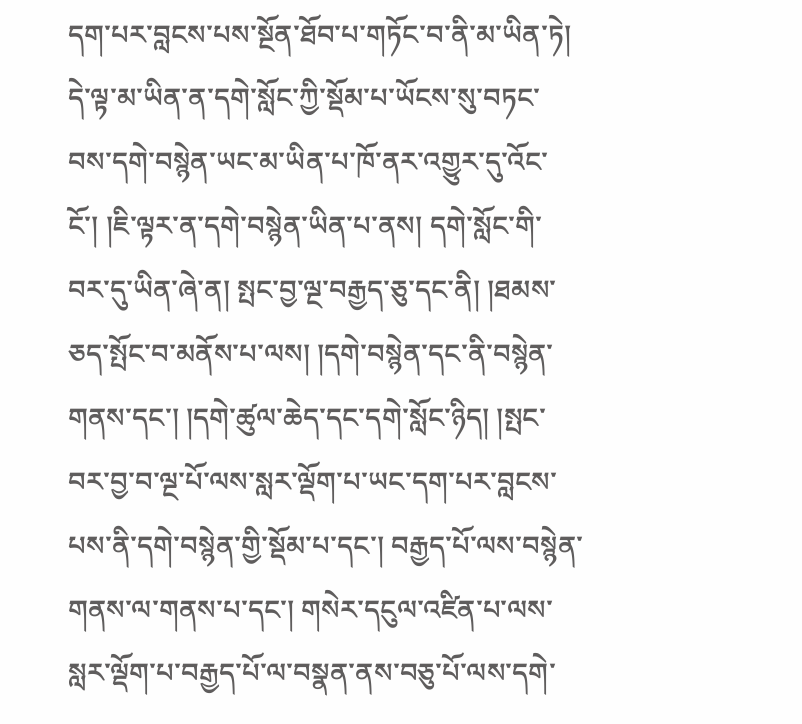དག་པར་བླངས་པས་སྔོན་ཐོབ་པ་གཏོང་བ་ནི་མ་ཡིན་ཏེ། དེ་ལྟ་མ་ཡིན་ན་དགེ་སློང་ཀྱི་སྡོམ་པ་ཡོངས་སུ་བཏང་བས་དགེ་བསྙེན་ཡང་མ་ཡིན་པ་ཁོ་ནར་འགྱུར་དུ་འོང་ངོ་། །ཇི་ལྟར་ན་དགེ་བསྙེན་ཡིན་པ་ནས། དགེ་སློང་གི་བར་དུ་ཡིན་ཞེ་ན། སྤང་བྱ་ལྔ་བརྒྱད་ཅུ་དང་ནི། །ཐམས་ཅད་སྤོང་བ་མནོས་པ་ལས། །དགེ་བསྙེན་དང་ནི་བསྙེན་གནས་དང་། །དགེ་ཚུལ་ཆེད་དང་དགེ་སློང་ཉིད། །སྤང་བར་བྱ་བ་ལྔ་པོ་ལས་སླར་ལྡོག་པ་ཡང་དག་པར་བླངས་པས་ནི་དགེ་བསྙེན་གྱི་སྡོམ་པ་དང་། བརྒྱད་པོ་ལས་བསྙེན་གནས་ལ་གནས་པ་དང་། གསེར་དངུལ་འཛིན་པ་ལས་སླར་ལྡོག་པ་བརྒྱད་པོ་ལ་བསྣན་ནས་བཅུ་པོ་ལས་དགེ་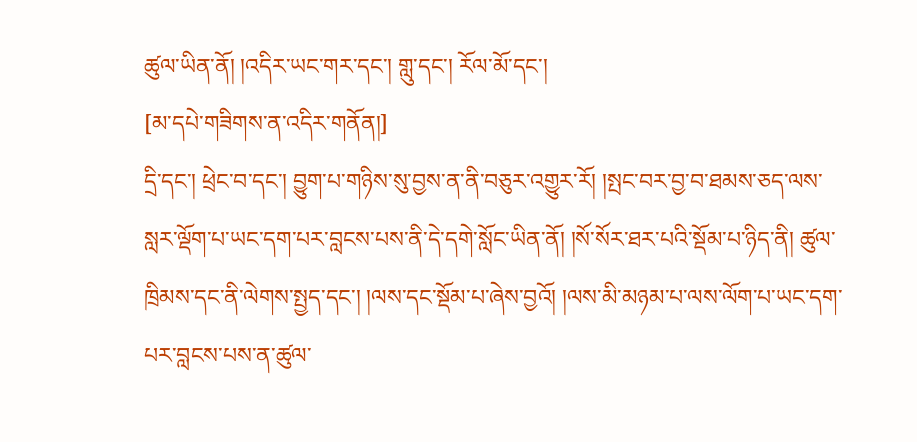ཚུལ་ཡིན་ནོ། །འདིར་ཡང་གར་དང་། གླུ་དང་། རོལ་མོ་དང་།
[མ་དཔེ་གཟིགས་ན་འདིར་གནོན།]
དྲི་དང་། ཕྲེང་བ་དང་། བྱུག་པ་གཉིས་སུ་བྱས་ན་ནི་བཅུར་འགྱུར་རོ། །སྤང་བར་བྱ་བ་ཐམས་ཅད་ལས་སླར་ལྡོག་པ་ཡང་དག་པར་བླངས་པས་ནི་དེ་དགེ་སློང་ཡིན་ནོ། །སོ་སོར་ཐར་པའི་སྡོམ་པ་ཉིད་ནི། ཚུལ་ཁྲིམས་དང་ནི་ལེགས་སྤྱད་དང་། །ལས་དང་སྡོམ་པ་ཞེས་བྱའོ། །ལས་མི་མཉམ་པ་ལས་ལོག་པ་ཡང་དག་པར་བླངས་པས་ན་ཚུལ་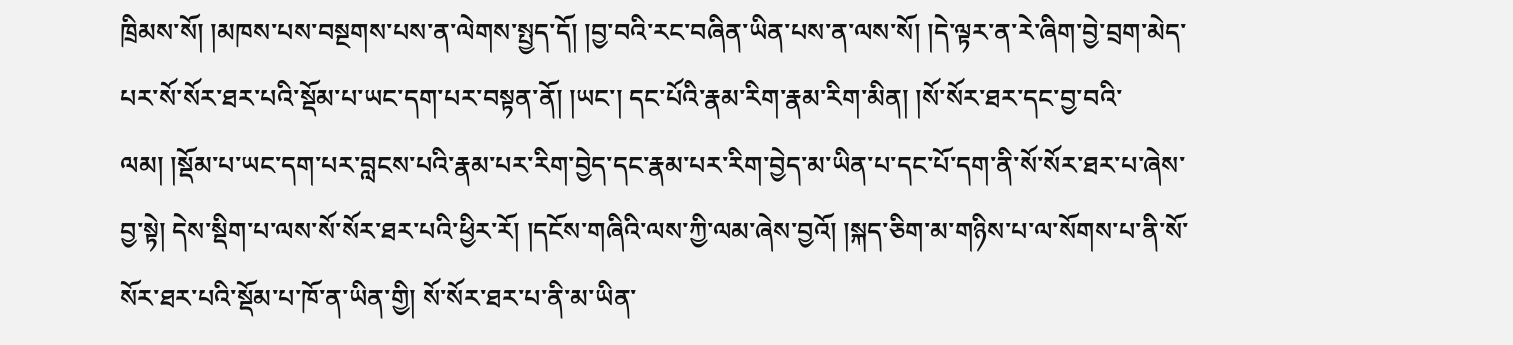ཁྲིམས་སོ། །མཁས་པས་བསྔགས་པས་ན་ལེགས་སྤྱད་དོ། །བྱ་བའི་རང་བཞིན་ཡིན་པས་ན་ལས་སོ། །དེ་ལྟར་ན་རེ་ཞིག་བྱེ་བྲག་མེད་པར་སོ་སོར་ཐར་པའི་སྡོམ་པ་ཡང་དག་པར་བསྟན་ནོ། །ཡང་། དང་པོའི་རྣམ་རིག་རྣམ་རིག་མིན། །སོ་སོར་ཐར་དང་བྱ་བའི་ལམ། །སྡོམ་པ་ཡང་དག་པར་བླངས་པའི་རྣམ་པར་རིག་བྱེད་དང་རྣམ་པར་རིག་བྱེད་མ་ཡིན་པ་དང་པོ་དག་ནི་སོ་སོར་ཐར་པ་ཞེས་བྱ་སྟེ། དེས་སྡིག་པ་ལས་སོ་སོར་ཐར་པའི་ཕྱིར་རོ། །དངོས་གཞིའི་ལས་ཀྱི་ལམ་ཞེས་བྱའོ། །སྐད་ཅིག་མ་གཉིས་པ་ལ་སོགས་པ་ནི་སོ་སོར་ཐར་པའི་སྡོམ་པ་ཁོ་ན་ཡིན་གྱི། སོ་སོར་ཐར་པ་ནི་མ་ཡིན་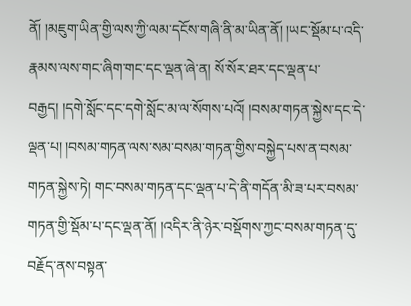ནོ། །མཇུག་ཡིན་གྱི་ལས་ཀྱི་ལམ་དངོས་གཞི་ནི་མ་ཡིན་ནོ། །ཡང་སྡོམ་པ་འདི་རྣམས་ལས་གང་ཞིག་གང་དང་ལྡན་ཞེ་ན། སོ་སོར་ཐར་དང་ལྡན་པ་བརྒྱད། །དགེ་སློང་དང་དགེ་སློང་མ་ལ་སོགས་པའོ། །བསམ་གཏན་སྐྱེས་དང་དེ་ལྡན་པ། །བསམ་གཏན་ལས་སམ་བསམ་གཏན་གྱིས་བསྐྱེད་པས་ན་བསམ་གཏན་སྐྱེས་ཏེ། གང་བསམ་གཏན་དང་ལྡན་པ་དེ་ནི་གདོན་མི་ཟ་པར་བསམ་གཏན་གྱི་སྡོམ་པ་དང་ལྡན་ནོ། །འདིར་ནི་ཉེར་བསྡོགས་ཀྱང་བསམ་གཏན་དུ་བརྗོད་ནས་བསྟན་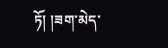ཏོ། །ཟག་མེད་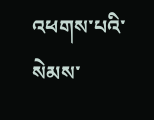འཕགས་པའི་སེམས་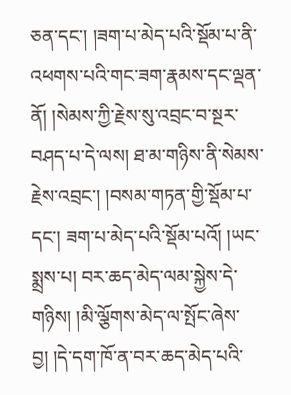ཅན་དང་། །ཟག་པ་མེད་པའི་སྡོམ་པ་ནི་འཕགས་པའི་གང་ཟག་རྣམས་དང་ལྡན་ནོ། །སེམས་ཀྱི་རྗེས་སུ་འབྲང་བ་སྔར་བཤད་པ་དེ་ལས། ཐ་མ་གཉིས་ནི་སེམས་རྗེས་འབྲང་། །བསམ་གཏན་གྱི་སྡོམ་པ་དང་། ཟག་པ་མེད་པའི་སྡོམ་པའོ། །ཡང་སྨྲས་པ། བར་ཆད་མེད་ལམ་སྐྱེས་དེ་གཉིས། །མི་ལྕོགས་མེད་ལ་སྤོང་ཞེས་བྱ། །དེ་དག་ཁོ་ན་བར་ཆད་མེད་པའི་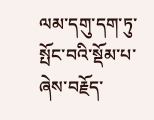ལམ་དགུ་དག་ཏུ་སྤོང་བའི་སྡོམ་པ་ཞེས་བརྗོད་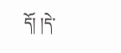དོ། །དེ་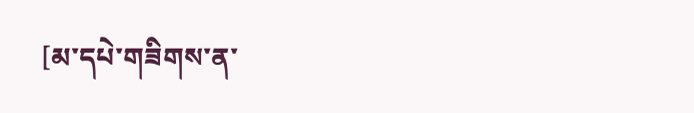[མ་དཔེ་གཟིགས་ན་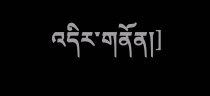འདིར་གནོན།]